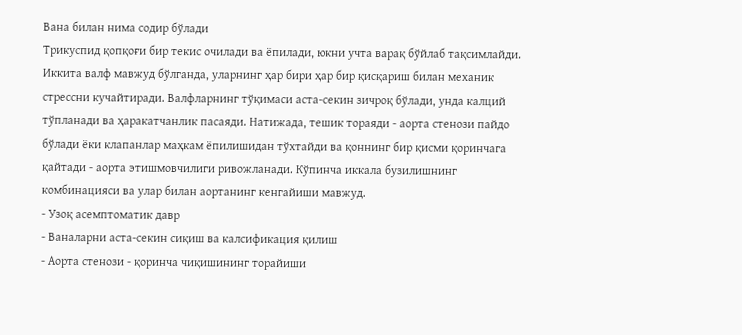Вана билан нима содир бўлади
Трикуспид қопқоғи бир текис очилади ва ёпилади, юкни учта варақ бўйлаб тақсимлайди. Иккита валф мавжуд бўлганда, уларнинг ҳар бири ҳар бир қисқариш билан механик стрессни кучайтиради. Валфларнинг тўқимаси аста-секин зичроқ бўлади, унда калций тўпланади ва ҳаракатчанлик пасаяди. Натижада, тешик тораяди - аорта стенози пайдо бўлади ёки клапанлар маҳкам ёпилишидан тўхтайди ва қоннинг бир қисми қоринчага қайтади - аорта этишмовчилиги ривожланади. Кўпинча иккала бузилишнинг комбинацияси ва улар билан аортанинг кенгайиши мавжуд.
- Узоқ асемптоматик давр
- Ваналарни аста-секин сиқиш ва калсификация қилиш
- Аорта стенози - қоринча чиқишининг торайиши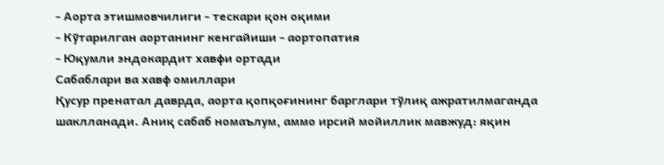- Аорта этишмовчилиги - тескари қон оқими
- Кўтарилган аортанинг кенгайиши - аортопатия
- Юқумли эндокардит хавфи ортади
Сабаблари ва хавф омиллари
Қусур пренатал даврда, аорта қопқоғининг барглари тўлиқ ажратилмаганда шаклланади. Аниқ сабаб номаълум, аммо ирсий мойиллик мавжуд: яқин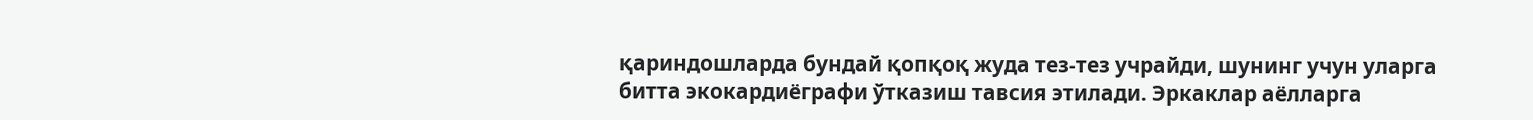қариндошларда бундай қопқоқ жуда тез-тез учрайди, шунинг учун уларга битта экокардиёграфи ўтказиш тавсия этилади. Эркаклар аёлларга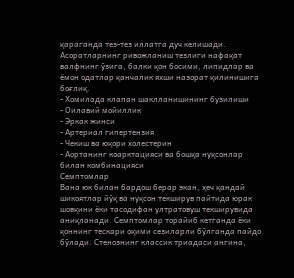қараганда тез-тез иллатга дуч келишади. Асоратларнинг ривожланиш тезлиги нафақат валфнинг ўзига, балки қон босими, липидлар ва ёмон одатлар қанчалик яхши назорат қилинишига боғлиқ.
- Хомилада клапан шаклланишининг бузилиши
- Оилавий мойиллик
- Эркак жинси
- Артериал гипертензия
- Чекиш ва юқори холестерин
- Аортанинг коарктацияси ва бошқа нуқсонлар билан комбинацияси
Семптомлар
Вана юк билан бардош берар экан, ҳеч қандай шикоятлар йўқ ва нуқсон текширув пайтида юрак шовқини ёки тасодифан ултратовуш текширувида аниқланади. Семптомлар торайиб кетганда ёки қоннинг тескари оқими сезиларли бўлганда пайдо бўлади. Стенознинг классик триадаси ангина,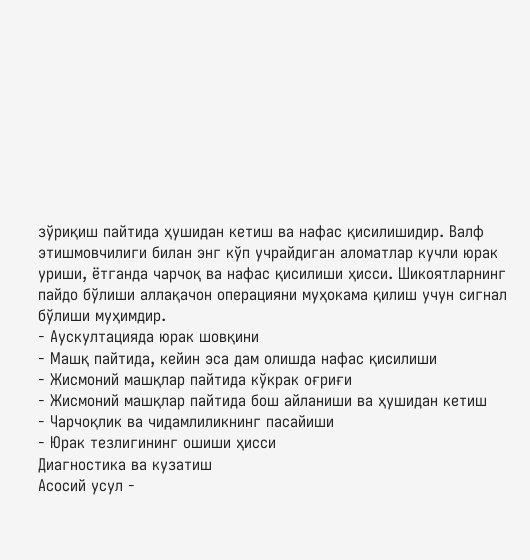зўриқиш пайтида ҳушидан кетиш ва нафас қисилишидир. Валф этишмовчилиги билан энг кўп учрайдиган аломатлар кучли юрак уриши, ётганда чарчоқ ва нафас қисилиши ҳисси. Шикоятларнинг пайдо бўлиши аллақачон операцияни муҳокама қилиш учун сигнал бўлиши муҳимдир.
- Аускултацияда юрак шовқини
- Машқ пайтида, кейин эса дам олишда нафас қисилиши
- Жисмоний машқлар пайтида кўкрак оғриғи
- Жисмоний машқлар пайтида бош айланиши ва ҳушидан кетиш
- Чарчоқлик ва чидамлиликнинг пасайиши
- Юрак тезлигининг ошиши ҳисси
Диагностика ва кузатиш
Асосий усул -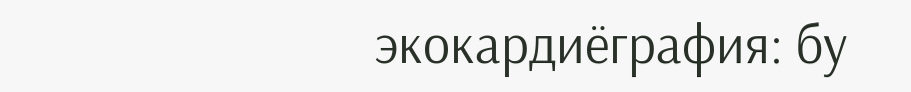экокардиёграфия: бу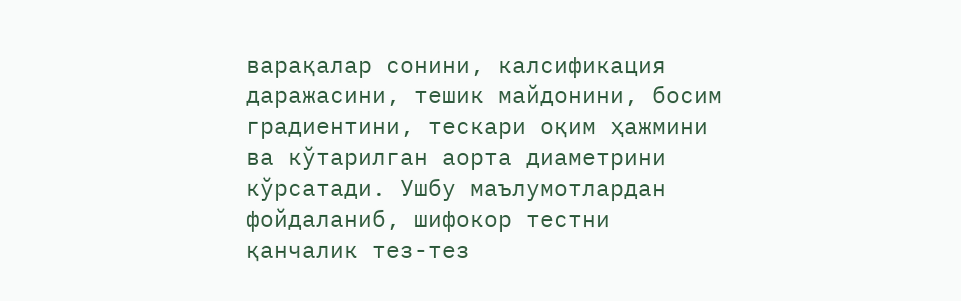варақалар сонини, калсификация даражасини, тешик майдонини, босим градиентини, тескари оқим ҳажмини ва кўтарилган аорта диаметрини кўрсатади. Ушбу маълумотлардан фойдаланиб, шифокор тестни қанчалик тез-тез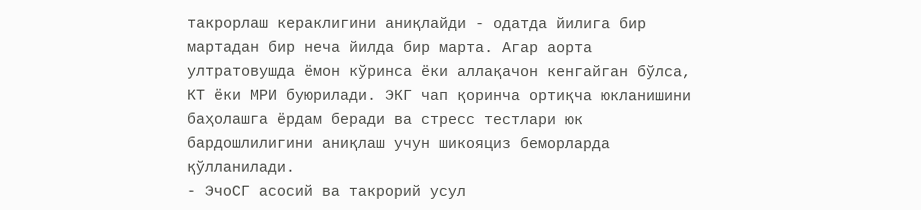такрорлаш кераклигини аниқлайди - одатда йилига бир мартадан бир неча йилда бир марта. Агар аорта ултратовушда ёмон кўринса ёки аллақачон кенгайган бўлса, КТ ёки МРИ буюрилади. ЭКГ чап қоринча ортиқча юкланишини баҳолашга ёрдам беради ва стресс тестлари юк бардошлилигини аниқлаш учун шикояциз беморларда қўлланилади.
- ЭчоСГ асосий ва такрорий усул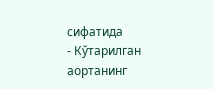сифатида
- Кўтарилган аортанинг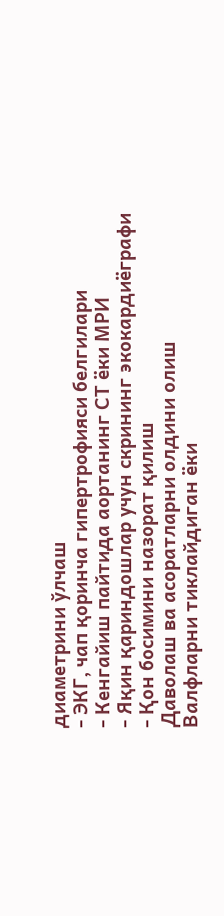диаметрини ўлчаш
- ЭКГ, чап қоринча гипертрофияси белгилари
- Кенгайиш пайтида аортанинг СТ ёки МРИ
- Яқин қариндошлар учун скрининг экокардиёграфи
- Қон босимини назорат қилиш
Даволаш ва асоратларни олдини олиш
Валфларни тиклайдиган ёки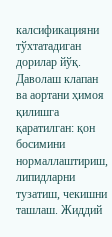калсификацияни тўхтатадиган дорилар йўқ. Даволаш клапан ва аортани ҳимоя қилишга қаратилган: қон босимини нормаллаштириш, липидларни тузатиш, чекишни ташлаш. Жиддий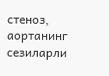стеноз, аортанинг сезиларли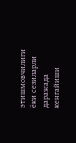этишмовчилиги ёки сезиларли даражада кенгайиши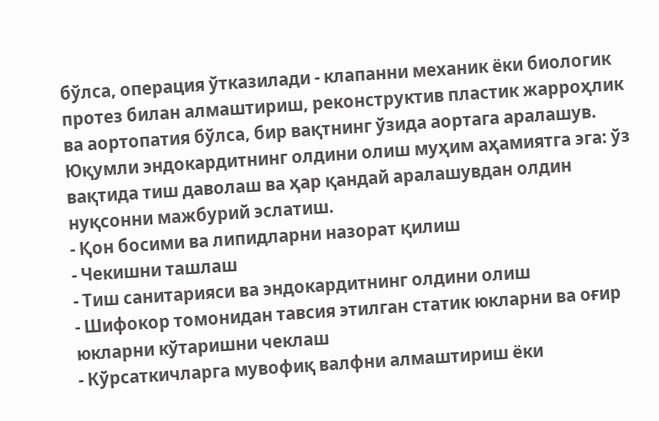бўлса, операция ўтказилади - клапанни механик ёки биологик протез билан алмаштириш, реконструктив пластик жарроҳлик ва аортопатия бўлса, бир вақтнинг ўзида аортага аралашув. Юқумли эндокардитнинг олдини олиш муҳим аҳамиятга эга: ўз вақтида тиш даволаш ва ҳар қандай аралашувдан олдин нуқсонни мажбурий эслатиш.
- Қон босими ва липидларни назорат қилиш
- Чекишни ташлаш
- Тиш санитарияси ва эндокардитнинг олдини олиш
- Шифокор томонидан тавсия этилган статик юкларни ва оғир юкларни кўтаришни чеклаш
- Кўрсаткичларга мувофиқ валфни алмаштириш ёки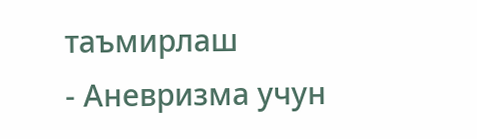таъмирлаш
- Аневризма учун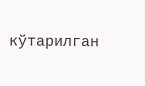кўтарилган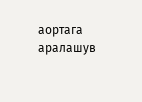аортага аралашув